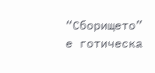“Сборището” е готическа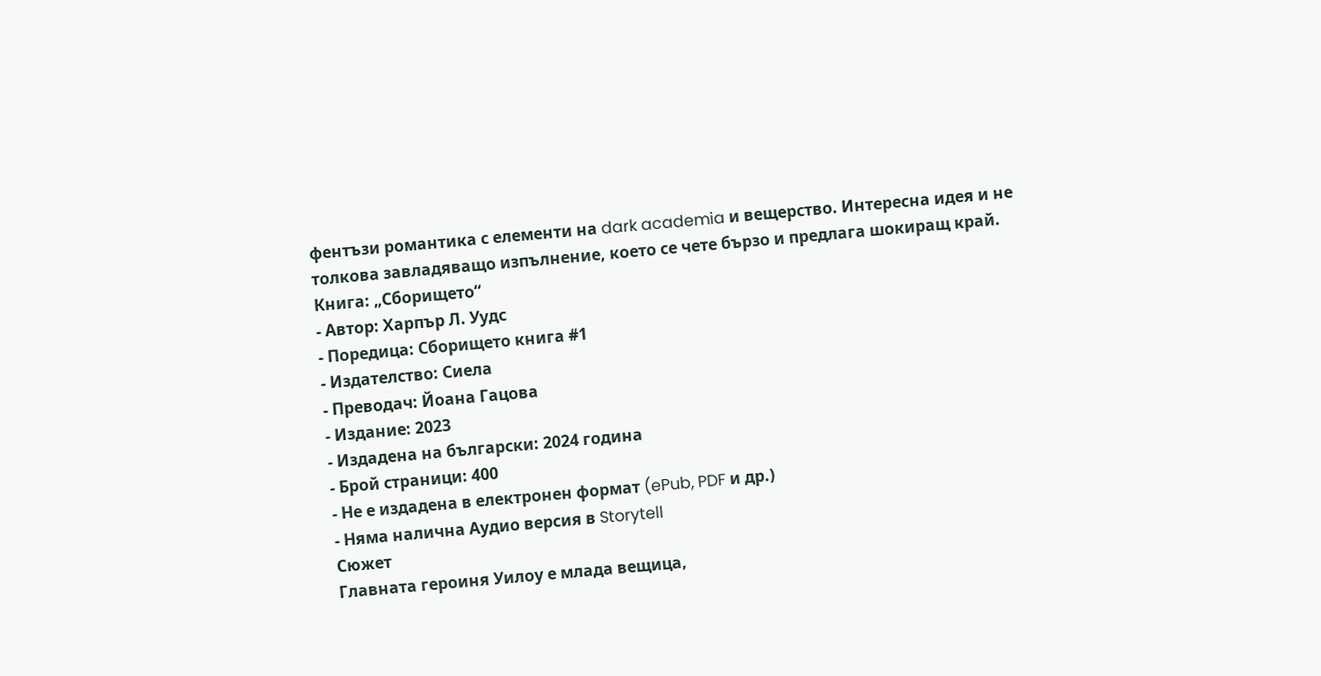фентъзи романтика с елементи на dark academia и вещерство. Интересна идея и не толкова завладяващо изпълнение, което се чете бързо и предлага шокиращ край.
Книга: „Сборището“
- Автор: Харпър Л. Уудс
- Поредица: Сборището книга #1
- Издателство: Сиела
- Преводач: Йоана Гацова
- Издание: 2023
- Издадена на български: 2024 година
- Брой страници: 400
- Не е издадена в електронен формат (ePub, PDF и др.)
- Няма налична Аудио версия в Storytell
Сюжет
Главната героиня Уилоу е млада вещица,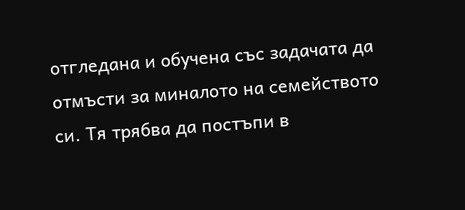отгледана и обучена със задачата да отмъсти за миналото на семейството си. Тя трябва да постъпи в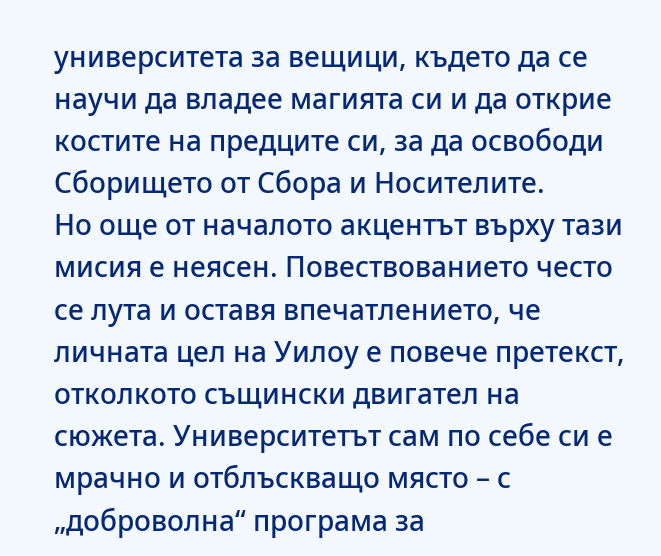университета за вещици, където да се научи да владее магията си и да открие костите на предците си, за да освободи Сборището от Сбора и Носителите.
Но още от началото акцентът върху тази мисия е неясен. Повествованието често се лута и оставя впечатлението, че личната цел на Уилоу е повече претекст, отколкото същински двигател на сюжета. Университетът сам по себе си е мрачно и отблъскващо място – с „доброволна“ програма за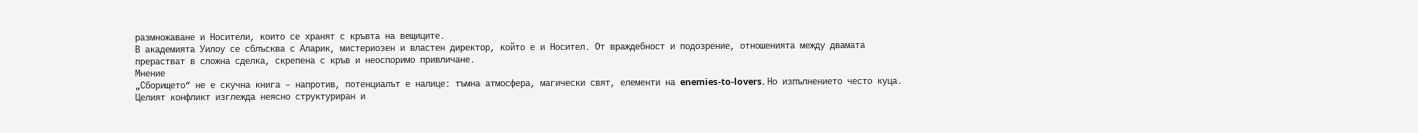размножаване и Носители, които се хранят с кръвта на вещиците.
В академията Уилоу се сблъсква с Аларик, мистериозен и властен директор, който е и Носител. От враждебност и подозрение, отношенията между двамата прерастват в сложна сделка, скрепена с кръв и неоспоримо привличане.
Мнение
„Сборището“ не е скучна книга – напротив, потенциалът е налице: тъмна атмосфера, магически свят, елементи на enemies-to-lovers. Но изпълнението често куца. Целият конфликт изглежда неясно структуриран и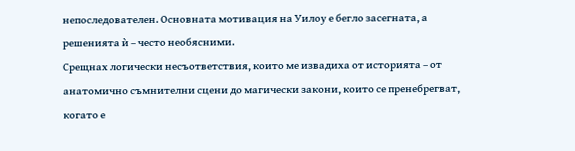непоследователен. Основната мотивация на Уилоу е бегло засегната, а решенията ѝ – често необясними.
Срещнах логически несъответствия, които ме извадиха от историята – от анатомично съмнителни сцени до магически закони, които се пренебрегват, когато е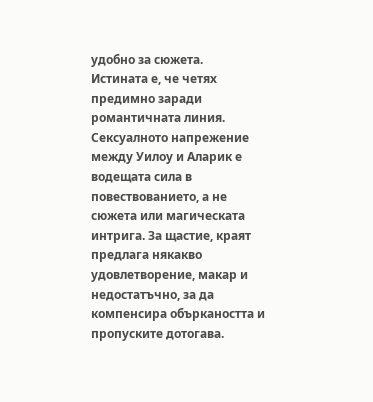удобно за сюжета.
Истината е, че четях предимно заради романтичната линия. Сексуалното напрежение между Уилоу и Аларик е водещата сила в повествованието, а не сюжета или магическата интрига. За щастие, краят предлага някакво удовлетворение, макар и недостатъчно, за да компенсира объркаността и пропуските дотогава.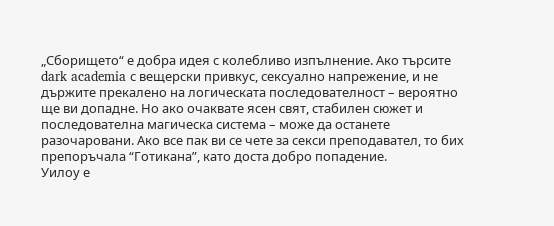„Сборището“ е добра идея с колебливо изпълнение. Ако търсите dark academia с вещерски привкус, сексуално напрежение, и не държите прекалено на логическата последователност – вероятно ще ви допадне. Но ако очаквате ясен свят, стабилен сюжет и последователна магическа система – може да останете разочаровани. Ако все пак ви се чете за секси преподавател, то бих препоръчала “Готикана”, като доста добро попадение.
Уилоу е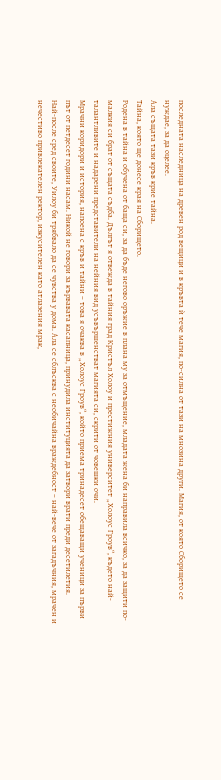последната наследница на древен род вещици и в кръвта ѝ тече магия, по-силна от тази на мнозина други. Магия, от която Сборището се нуждае, за да оцелее.
Ала същата тази кръв крие тайна.
Тайна, която ще донесе края на Сборището.
Родена в тайна и обучена от баща си, за да бъде негово оръжие в плана му за отмъщение, младата жена би направила всичко, за да защити по-малкия си брат от същата съдба. Дългът я отвежда в тайния град Кристъл Холоу и престижния университет „Холоус Гроув“, където най-талантливите и надарени представители на нейния вид усъвършенстват магията си, скрити от човешки очи.
Мрачни коридори и история, напоена с кръв и тайни – това я очаква в „Холоус Гроув“, който приема тринадесет обещаващи ученици за първи път от петдесет години насам. Никой не говори за кървавата касапница, принудила институцията да затвори врати преди десетилетия.
Най-после сред своите, Уилоу би трябвало да се чувства у дома. Ала се сблъсква с необичайна враждебност – най-вече от загадъчния, мрачен и нечестиво привлекателен ректор, изкусителен като атлазения мрак,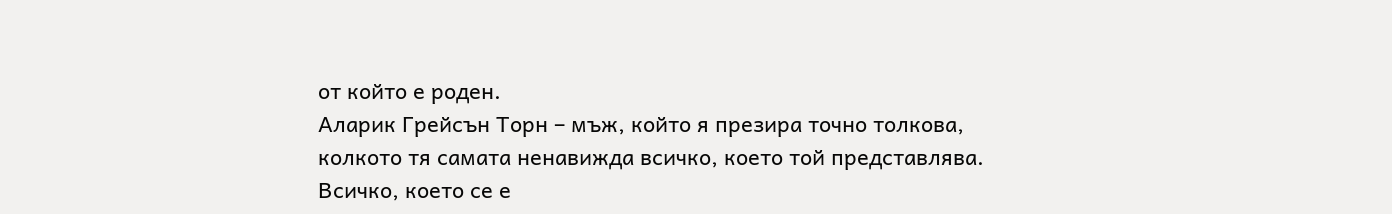от който е роден.
Аларик Грейсън Торн – мъж, който я презира точно толкова, колкото тя самата ненавижда всичко, което той представлява. Всичко, което се е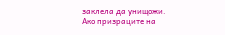заклела да унищожи.
Ако призраците на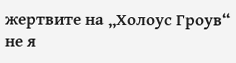жертвите на „Холоус Гроув“ не я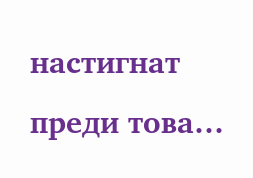настигнат преди това…